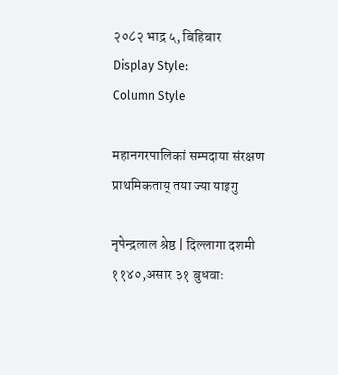२०८२ भाद्र ५, बिहिबार
Display Style:
Column Style

महानगरपालिकां सम्पदाया संरक्षण प्राथमिकताय् तया ज्या याइगु

नृपेन्द्रलाल श्रेष्ठ | दिल्लागा दशमी ११४०,असार ३१ बुधवाः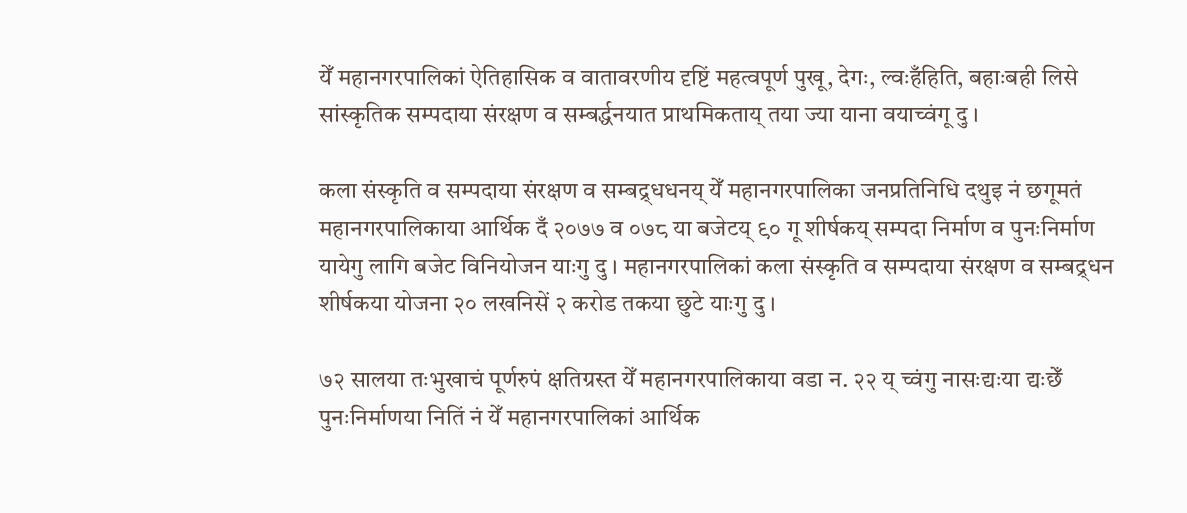येँ महानगरपालिकां ऐतिहासिक व वातावरणीय दृष्टिं महत्वपूर्ण पुखू, देगः, ल्वःहँहिति, बहाःबही लिसे सांस्कृतिक सम्पदाया संरक्षण व सम्बर्द्धनयात प्राथमिकताय् तया ज्या याना वयाच्वंगू दु ।

कला संस्कृति व सम्पदाया संरक्षण व सम्बद्र्धधनय् येँ महानगरपालिका जनप्रतिनिधि दथुइ नं छगूमतं महानगरपालिकाया आर्थिक दँ २०७७ व ०७८ या बजेटय् ९० गू शीर्षकय् सम्पदा निर्माण व पुनःनिर्माण यायेगु लागि बजेट विनियोजन याःगु दु । महानगरपालिकां कला संस्कृति व सम्पदाया संरक्षण व सम्बद्र्धन शीर्षकया योजना २० लखनिसें २ करोड तकया छुटे याःगु दु ।

७२ सालया तःभुखाचं पूर्णरुपं क्षतिग्रस्त येँ महानगरपालिकाया वडा न. २२ य् च्वंगु नासःद्यःया द्यःछेँ पुनःनिर्माणया नितिं नं येँ महानगरपालिकां आर्थिक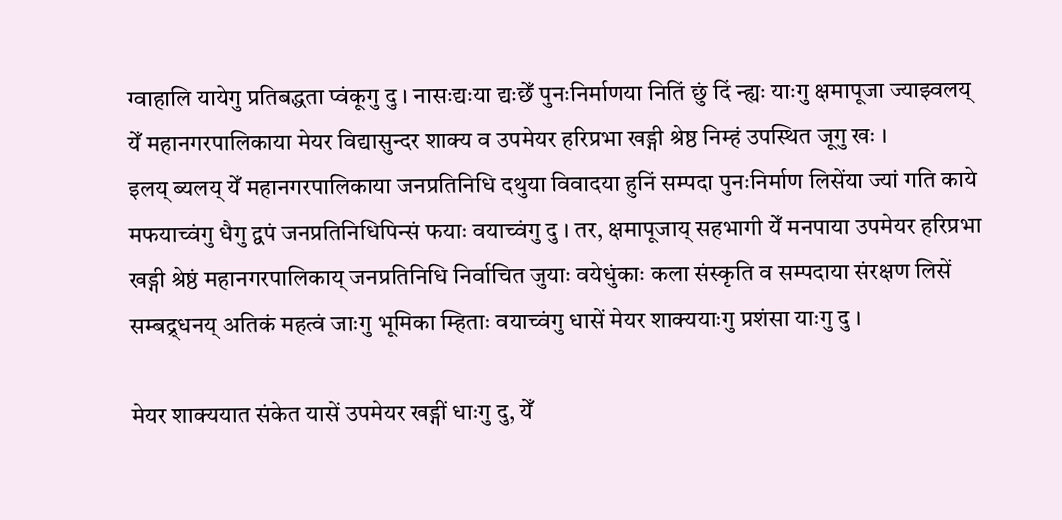ग्वाहालि यायेगु प्रतिबद्धता प्वंकूगु दु । नासःद्यःया द्यःछेँ पुनःनिर्माणया नितिं छुं दिं न्ह्यः याःगु क्षमापूजा ज्याझ्वलय् येँ महानगरपालिकाया मेयर विद्यासुन्दर शाक्य व उपमेयर हरिप्रभा खड्गी श्रेष्ठ निम्हं उपस्थित जूगु खः ।
इलय् ब्यलय् येँ महानगरपालिकाया जनप्रतिनिधि दथुया विवादया हुनिं सम्पदा पुनःनिर्माण लिसेंया ज्यां गति काये मफयाच्वंगु धैगु द्वपं जनप्रतिनिधिपिन्सं फयाः वयाच्वंगु दु । तर, क्षमापूजाय् सहभागी येँ मनपाया उपमेयर हरिप्रभा खड्गी श्रेष्ठं महानगरपालिकाय् जनप्रतिनिधि निर्वाचित जुयाः वयेधुंकाः कला संस्कृति व सम्पदाया संरक्षण लिसें सम्बद्र्धनय् अतिकं महत्वं जाःगु भूमिका म्हिताः वयाच्वंगु धासें मेयर शाक्ययाःगु प्रशंसा याःगु दु ।

मेयर शाक्ययात संकेत यासें उपमेयर खड्गीं धाःगु दु, येँ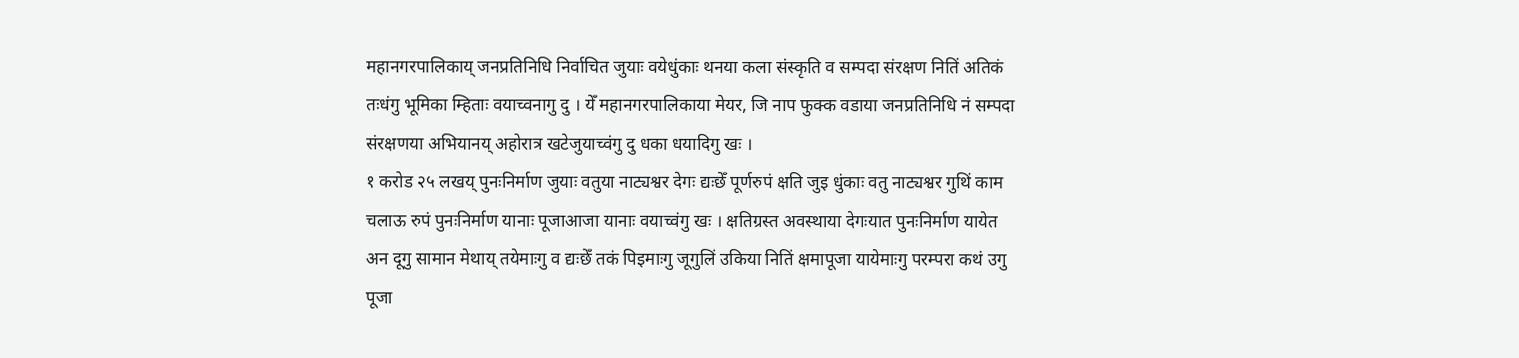महानगरपालिकाय् जनप्रतिनिधि निर्वाचित जुयाः वयेधुंकाः थनया कला संस्कृति व सम्पदा संरक्षण नितिं अतिकं तःधंगु भूमिका म्हिताः वयाच्वनागु दु । येँ महानगरपालिकाया मेयर, जि नाप फुक्क वडाया जनप्रतिनिधि नं सम्पदा संरक्षणया अभियानय् अहोरात्र खटेजुयाच्वंगु दु धका धयादिगु खः ।
१ करोड २५ लखय् पुनःनिर्माण जुयाः वतुया नाट्यश्वर देगः द्यःछेँ पूर्णरुपं क्षति जुइ धुंकाः वतु नाट्यश्वर गुथिं काम चलाऊ रुपं पुनःनिर्माण यानाः पूजाआजा यानाः वयाच्वंगु खः । क्षतिग्रस्त अवस्थाया देगःयात पुनःनिर्माण यायेत अन दूगु सामान मेथाय् तयेमाःगु व द्यःछेँ तकं पिइमाःगु जूगुलिं उकिया नितिं क्षमापूजा यायेमाःगु परम्परा कथं उगु पूजा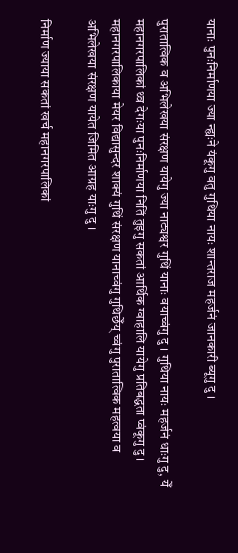यानाः पुनःनिर्माणया ज्या न्ह्यःने यंकूगु वतु गुथिया नायः शान्तराज महर्जनं जानकारी ब्यूगु दु ।

पुरातात्विक व अभिलेखया संरक्षण यायेगु ज्या नाट्यश्वर गुथिं यानाः वयाच्वंगु दु । गुथिया नायः महर्जनं धाःगु दु, येँ महानगरपालिकां थ्व देगःया पुनःनिर्माणया नितिं तुइगु सकतां आर्थिक ग्वाहालि यायेगु प्रतिबद्धता प्वंकूगु दु । महानगरपालिकाया मेयर विद्यासुन्दर शाक्यं गुथिं संरक्षण यानाच्वंगु गुथिछेँय् च्वंगु पुरातात्विक महत्वया व अभिलेखया संरक्षण यायेत जिमित आग्रह याःगु दु ।

निर्माण ज्याया सकतां खर्च महानगरपालिकां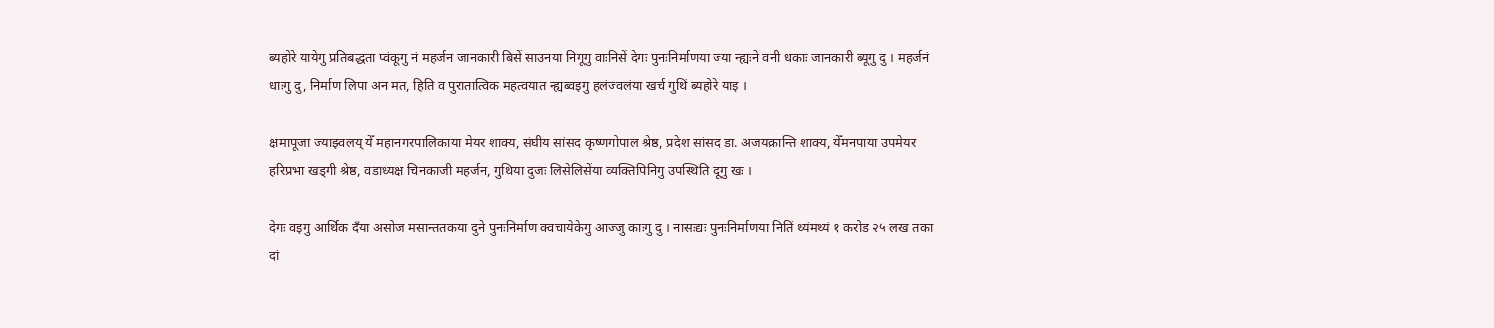ब्यहोरे यायेगु प्रतिबद्धता प्वंकूगु नं महर्जन जानकारी बिसें साउनया निगूगु वाःनिसें देगः पुनःनिर्माणया ज्या न्ह्यःने वनी धकाः जानकारी ब्यूगु दु । महर्जनं धाःगु दु, निर्माण लिपा अन मत, हिति व पुरातात्विक महत्वयात न्ह्यब्वइगु हलंज्वलंया खर्च गुथिं ब्यहोरे याइ ।

क्षमापूजा ज्याझ्वलय् येँ महानगरपालिकाया मेयर शाक्य, संघीय सांसद कृष्णगोपाल श्रेष्ठ, प्रदेश सांसद डा. अजयक्रान्ति शाक्य, येँमनपाया उपमेयर हरिप्रभा खड्गी श्रेष्ठ, वडाध्यक्ष चिनकाजी महर्जन, गुथिया दुजः लिसेलिसेंया व्यक्तिपिनिगु उपस्थिति दूगु खः ।

देगः वइगु आर्थिक दँया असोज मसान्ततकया दुने पुनःनिर्माण क्वचायेकेगु आज्जु काःगु दु । नासःद्यः पुनःनिर्माणया नितिं थ्यंमथ्यं १ करोड २५ लख तका दां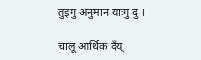तुइगु अनुमान याःगु दु ।

चालू आर्थिक दँय्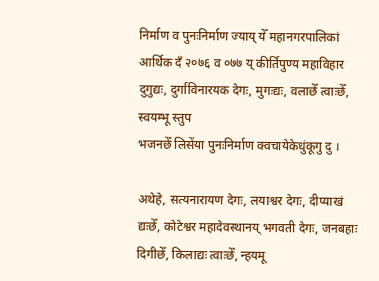निर्माण व पुनःनिर्माण ज्याय् येँ महानगरपालिकां आर्थिक दँ २०७६ व ०७७ य् कीर्तिपुण्य महाविहार दुगुद्यः, दुर्गाविनारयक देगः, मुगःद्यः, वलाछेँ त्वाःछेँ, स्वयम्भू स्तुप
भजनछेँ लिसेंया पुनःनिर्माण क्वचायेकेधुंकूगु दु ।

अथेहे, सत्यनारायण देगः, लयाश्वर देगः, दीप्याखं द्यःछेँ, कोटेश्वर महादेवस्थानय् भगवती देगः, जनबहाः दिगीछेँ, किलाद्यः त्वाःछेँ, न्हयमू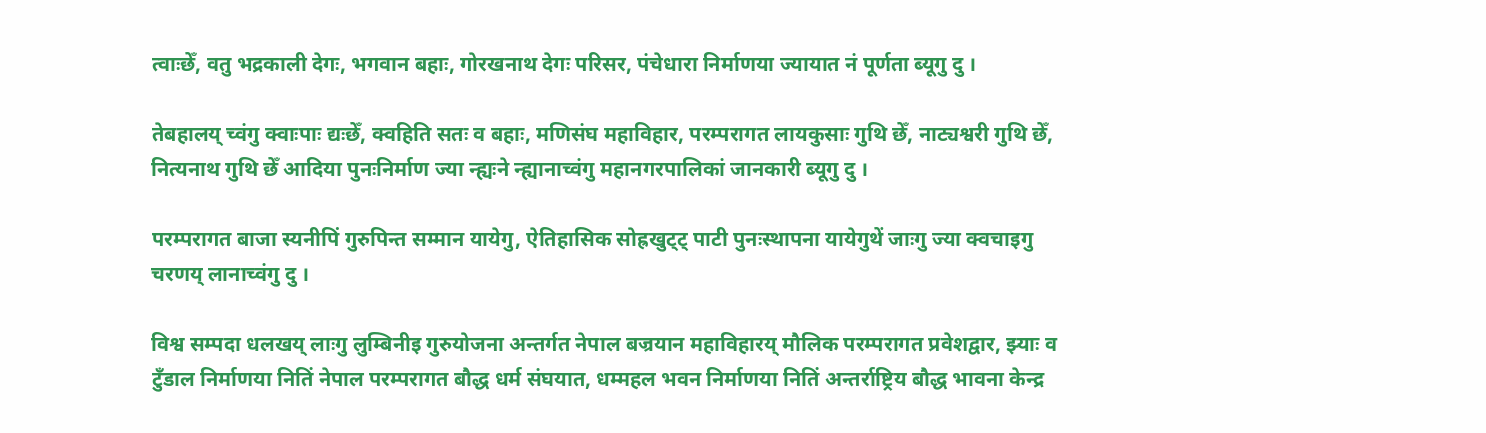त्वाःछेँ, वतु भद्रकाली देगः, भगवान बहाः, गोरखनाथ देगः परिसर, पंचेधारा निर्माणया ज्यायात नं पूर्णता ब्यूगु दु ।

तेबहालय् च्वंगु क्वाःपाः द्यःछेँ, क्वहिति सतः व बहाः, मणिसंघ महाविहार, परम्परागत लायकुसाः गुथि छेँ, नाट्यश्वरी गुथि छेँ, नित्यनाथ गुथि छेँ आदिया पुनःनिर्माण ज्या न्ह्यःने न्ह्यानाच्वंगु महानगरपालिकां जानकारी ब्यूगु दु ।

परम्परागत बाजा स्यनीपिं गुरुपिन्त सम्मान यायेगु, ऐतिहासिक सोह्रखुट्ट् पाटी पुनःस्थापना यायेगुथें जाःगु ज्या क्वचाइगु चरणय् लानाच्वंगु दु ।

विश्व सम्पदा धलखय् लाःगु लुम्बिनीइ गुरुयोजना अन्तर्गत नेपाल बज्रयान महाविहारय् मौलिक परम्परागत प्रवेशद्वार, झ्याः व टुँडाल निर्माणया नितिं नेपाल परम्परागत बौद्ध धर्म संघयात, धम्महल भवन निर्माणया नितिं अन्तर्राष्ट्रिय बौद्ध भावना केन्द्र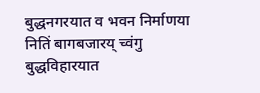बुद्धनगरयात व भवन निर्माणया नितिं बागबजारय् च्वंगु बुद्धविहारयात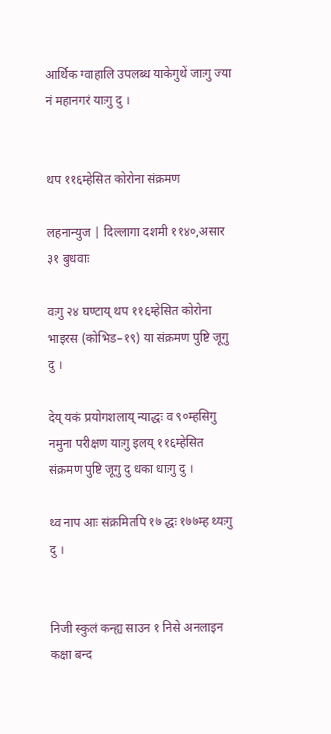आर्थिक ग्वाहालि उपलब्ध याकेगुथें जाःगु ज्या नं महानगरं याःगु दु ।


थप ११६म्हेसित कोरोना संक्रमण

लहनान्युज | दिल्लागा दशमी ११४०,असार ३१ बुधवाः

वःगु २४ घण्टाय् थप ११६म्हेसित कोरोना भाइरस (कोभिड–१९) या संक्रमण पुष्टि जूगु दु ।

देय् यकं प्रयोगशलाय् न्याद्धः व ९०म्हसिगु नमुना परीक्षण याःगु इलय् ११६म्हेसित संक्रमण पुष्टि जूगु दु धका धाःगु दु ।

थ्व नाप आः संक्रमितपि १७ द्धः १७७म्ह थ्यःगु दु ।


निजी स्कुलं कन्ह्य साउन १ निसे अनलाइन कक्षा बन्द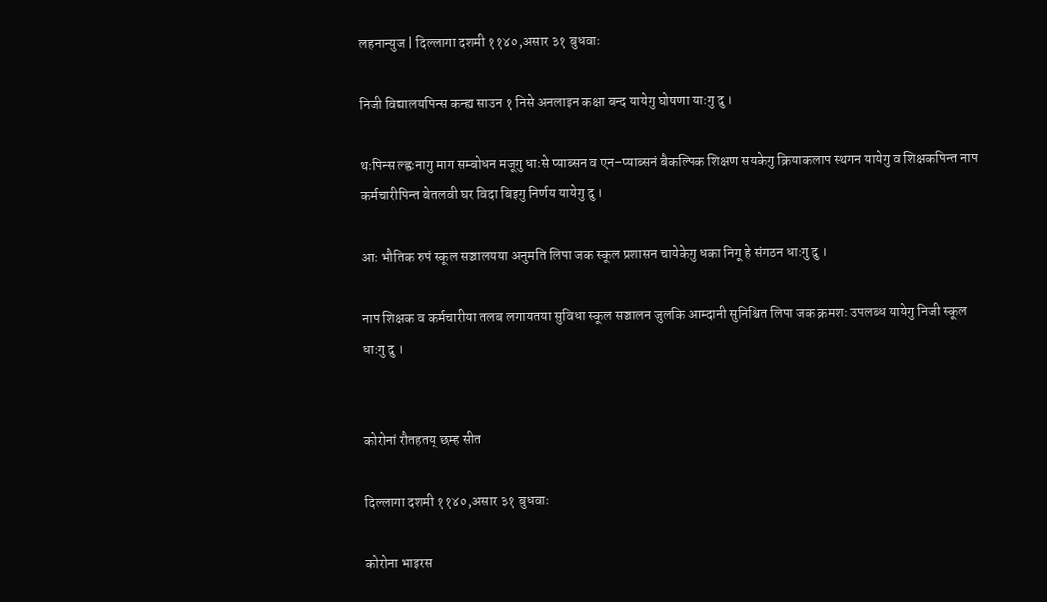लहनान्युज | दिल्लागा दशमी ११४०,असार ३१ बुधवाः

निजी विद्यालयपिन्स कन्ह्य साउन १ निसे अनलाइन कक्षा बन्द यायेगु घोषणा याःगु दु ।

थःपिन्स ल्ह्वःनागु माग सम्बोधन मजूगु धाःसे प्याब्सन व एन–प्याब्सनं बैकल्पिक शिक्षण सयकेगु क्रियाकलाप स्थगन यायेगु व शिक्षकपिन्त नाप कर्मचारीपिन्त बेतलवी घर विदा बिइगु निर्णय यायेगु दु ।

आः भौतिक रुपं स्कूल सञ्चालयया अनुमति लिपा जक स्कूल प्रशासन चायेकेगु धका निगू हे संगठन धाःगु दु ।

नाप शिक्षक व कर्मचारीया तलब लगायतया सुविधा स्कूल सञ्चालन जुलकि आम्दानी सुनिश्चित लिपा जक क्रमशः उपलब्ध यायेगु निजी स्कूल धाःगु दु ।


कोरोनां रौतहतय् छम्ह सीत

दिल्लागा दशमी ११४०,असार ३१ बुधवाः

कोरोना भाइरस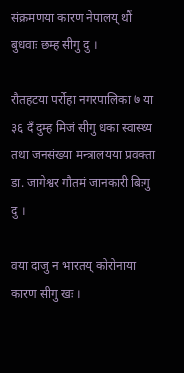संक्रमणया कारण नेपालय् थौं बुधवाः छम्ह सीगु दु ।

रौतहटया पर्रोहा नगरपालिका ७ या ३६ दँ दुम्ह मिजं सीगु धका स्वास्थ्य तथा जनसंख्या मन्त्रालयया प्रवक्ता डा. जागेश्वर गौतमं जानकारी बिःगु दु ।

वया दाजु न भारतय् कोरोनाया कारण सीगु खः ।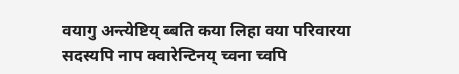वयागु अन्त्येष्टिय् ब्बति कया लिहा वया परिवारया सदस्यपि नाप क्वारेन्टिनय् च्वना च्वपि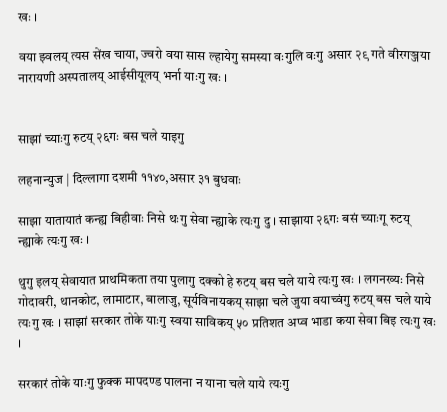खः ।

वया झ्वलय् त्यस सेंख चाया, ज्वरो वया सास ल्हायेगु समस्या वःगुलि वःगु असार २९ गते वीरगञ्जया नारायणी अस्पतालय् आईसीयूलय् भर्ना याःगु खः ।


साझां च्याःगु रुटय् २६गः बस चले याइगु

लहनान्युज | दिल्लागा दशमी ११४०,असार ३१ बुधवाः

साझा यातायातं कन्ह्य बिहीवाः निसे थःगु सेवा न्ह्याके त्यःगु दु । साझाया २६गः बसं च्याःगू रुटय् न्ह्याके त्यःगु खः ।

थुगु इलय् सेवायात प्राथमिकता तया पुलागु दक्को हे रुटय् बस चले याये त्यःगु खः । लगनख्यः निसे गोदावरी, थानकोट, लामाटार, बालाजु, सूर्यविनायकय् साझा चले जुया वयाच्वंगु रुटय् बस चले याये त्यःगु खः । साझां सरकार तोके याःगु स्वया साविकय् ५० प्रतिशत अप्व भाडा कया सेवा बिइ त्यःगु खः ।

सरकारं तोके याःगु फुक्क मापदण्ड पालना न याना चले याये त्यःगु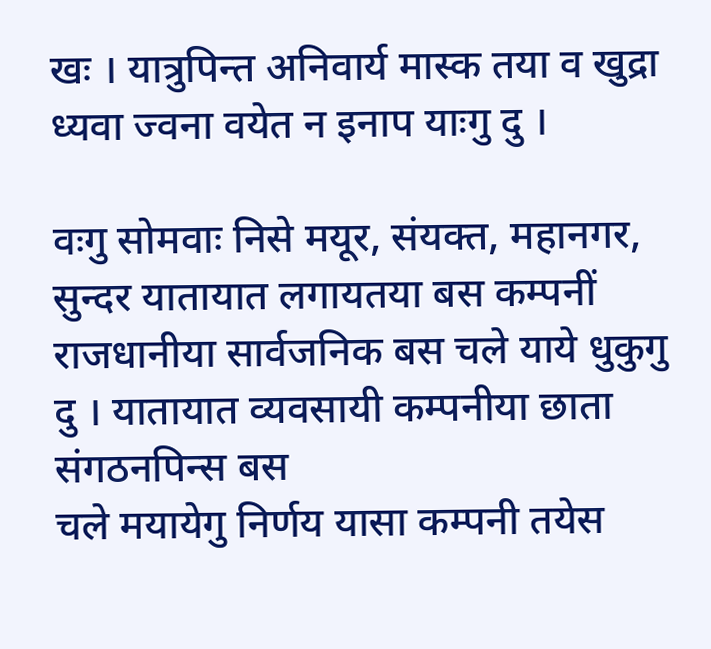खः । यात्रुपिन्त अनिवार्य मास्क तया व खुद्रा ध्यवा ज्वना वयेत न इनाप याःगु दु ।

वःगु सोमवाः निसे मयूर, संयक्त, महानगर, सुन्दर यातायात लगायतया बस कम्पनीं राजधानीया सार्वजनिक बस चले याये धुकुगु दु । यातायात व्यवसायी कम्पनीया छाता संगठनपिन्स बस
चले मयायेगु निर्णय यासा कम्पनी तयेस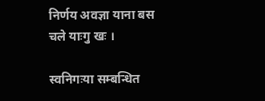निर्णय अवज्ञा याना बस चले याःगु खः ।

स्वनिगःया सम्बन्धित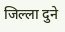जिल्ला दुने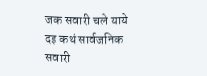जक सवारी चले याये दइ कथं सार्वजनिक सवारी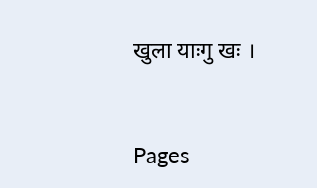खुला याःगु खः ।


Pages